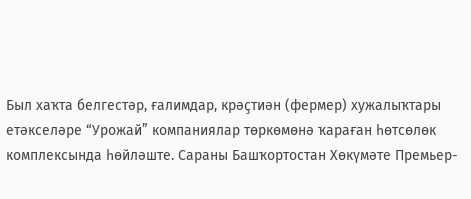Был хаҡта белгестәр, ғалимдар, крәҫтиән (фермер) хужалыҡтары етәкселәре “Урожай” компаниялар төркөмөнә ҡараған һөтсөлөк комплексында һөйләште. Сараны Башҡортостан Хөкүмәте Премьер-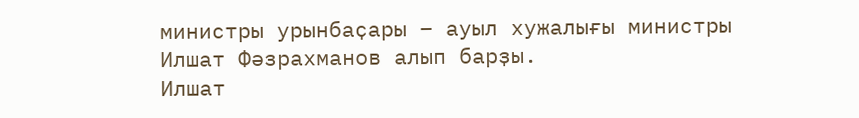министры урынбаҫары – ауыл хужалығы министры Илшат Фәзрахманов алып барҙы.
Илшат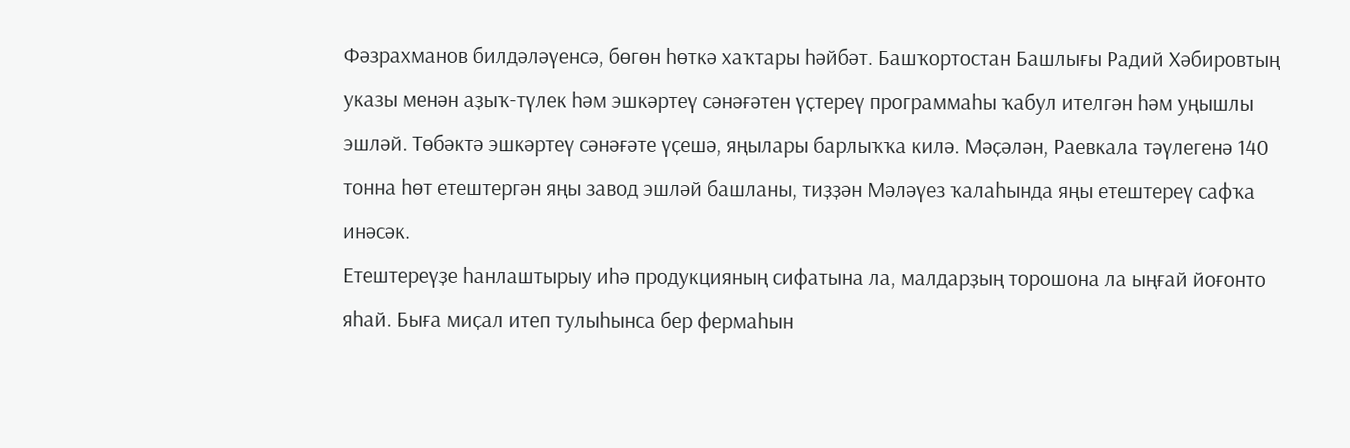Фәзрахманов билдәләүенсә, бөгөн һөткә хаҡтары һәйбәт. Башҡортостан Башлығы Радий Хәбировтың указы менән аҙыҡ-түлек һәм эшкәртеү сәнәғәтен үҫтереү программаһы ҡабул ителгән һәм уңышлы эшләй. Төбәктә эшкәртеү сәнәғәте үҫешә, яңылары барлыҡҡа килә. Мәҫәлән, Раевкала тәүлегенә 140 тонна һөт етештергән яңы завод эшләй башланы, тиҙҙән Мәләүез ҡалаһында яңы етештереү сафҡа инәсәк.
Етештереүҙе һанлаштырыу иһә продукцияның сифатына ла, малдарҙың торошона ла ыңғай йоғонто яһай. Быға миҫал итеп тулыһынса бер фермаһын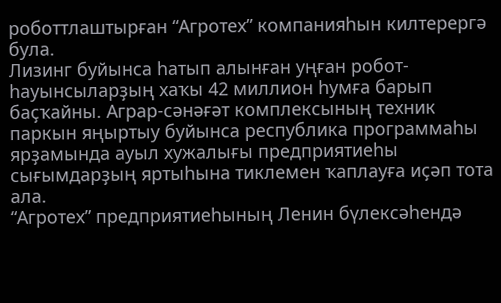роботтлаштырған “Агротех” компанияһын килтерергә була.
Лизинг буйынса һатып алынған уңған робот-һауынсыларҙың хаҡы 42 миллион һумға барып баҫҡайны. Аграр-сәнәғәт комплексының техник паркын яңыртыу буйынса республика программаһы ярҙамында ауыл хужалығы предприятиеһы сығымдарҙың яртыһына тиклемен ҡаплауға иҫәп тота ала.
“Агротех” предприятиеһының Ленин бүлексәһендә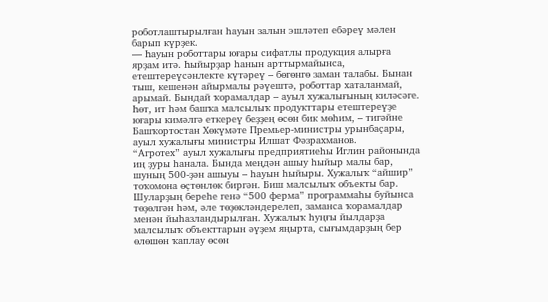роботлаштырылған һауын залын эшләтеп ебәреү мәлен барып күрҙек.
— Һауын роботтары юғары сифатлы продукция алырға ярҙам итә. Һыйырҙар һанын арттырмайынса, етештереүсәнлекте күтәреү – бөгөнгө заман талабы. Бынан тыш, кешенән айырмалы рәүештә, роботтар хаталанмай, арымай. Бындай ҡорамалдар – ауыл хужалығының киләсәге. Һөт, ит һәм башҡа малсылыҡ продукттары етештереүҙе юғары кимәлгә еткереү беҙҙең өсөн бик мөһим, – тигәйне Башҡортостан Хөкүмәте Премьер-министры урынбаҫары, ауыл хужалығы министры Илшат Фәзрахманов.
“Агротех” ауыл хужалығы предприятиеһы Иглин районында иң ҙуры һанала. Бында меңдән ашыу һыйыр малы бар, шуның 500-ҙән ашыуы – һауын һыйыры. Хужалыҡ “айшир” тоҡомона өҫтөнлөк биргән. Биш малсылыҡ объекты бар. Шуларҙың береһе генә “500 ферма” программаһы буйынса төҙөлгән һәм, әле төҙөкләндерелеп, заманса ҡорамалдар менән йыһазландырылған. Хужалыҡ һуңғы йылдарҙа малсылыҡ объекттарын әүҙем яңырта, сығымдарҙың бер өлөшөн ҡаплау өсөн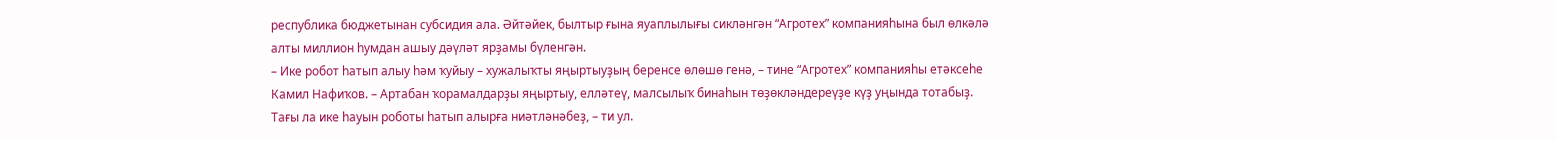республика бюджетынан субсидия ала. Әйтәйек, былтыр ғына яуаплылығы сикләнгән “Агротех” компанияһына был өлкәлә алты миллион һумдан ашыу дәүләт ярҙамы бүленгән.
– Ике робот һатып алыу һәм ҡуйыу – хужалыҡты яңыртыуҙың беренсе өлөшө генә, – тине “Агротех” компанияһы етәксеһе Камил Нафиҡов. – Артабан ҡорамалдарҙы яңыртыу, елләтеү, малсылыҡ бинаһын төҙөкләндереүҙе күҙ уңында тотабыҙ. Тағы ла ике һауын роботы һатып алырға ниәтләнәбеҙ, – ти ул.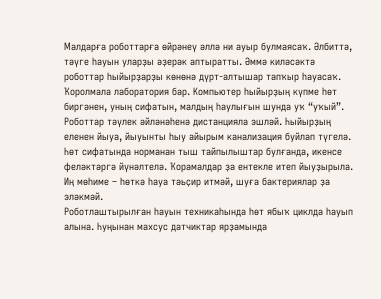Малдарға роботтарға өйрәнеү әллә ни ауыр булмаясаҡ. Әлбиттә, тәүге һауын уларҙы әҙерәк аптыратты. Әммә киләсәктә роботтар һыйырҙарҙы көнөнә дүрт-алтышар тапҡыр һауасаҡ. Ҡоролмала лаборатория бар. Компьютер һыйырҙың күпме һөт биргәнен, уның сифатын, малдың һаулығын шунда уҡ “уҡый”.
Роботтар тәүлек әйләнәһенә дистанцияла эшләй. Һыйырҙың еленен йыуа, йыуынты һыу айырым канализация буйлап түгелә. Һөт сифатында норманан тыш тайпылыштар булғанда, икенсе феләктәргә йүнәлтелә. Ҡорамалдар ҙа ентекле итеп йыуҙырыла. Иң мөһиме – һөткә һауа тәьҫир итмәй, шуға бактериялар ҙа эләкмәй.
Роботлаштырылған һауын техникаһында һөт ябыҡ циклда һауып алына. Һуңынан махсус датчиктар ярҙамында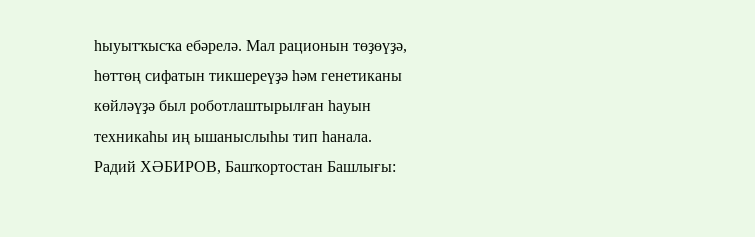һыуытҡысҡа ебәрелә. Мал рационын төҙөүҙә, һөттөң сифатын тикшереүҙә һәм генетиканы көйләүҙә был роботлаштырылған һауын техникаһы иң ышаныслыһы тип һанала.
Радий ХӘБИРОВ, Башҡортостан Башлығы: